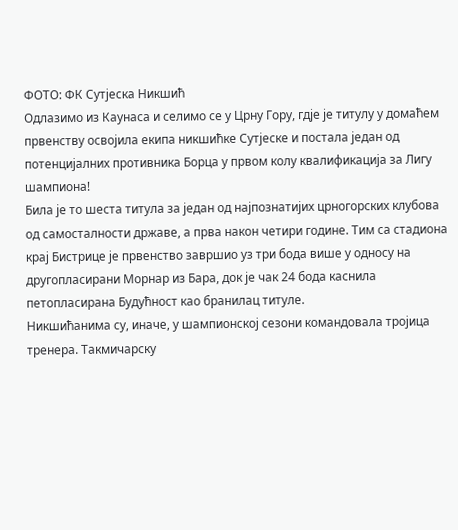ФОТО: ФК Сутјеска Никшић
Одлазимо из Каунаса и селимо се у Црну Гору, гдје је титулу у домаћем првенству освојила екипа никшићке Сутјеске и постала један од потенцијалних противника Борца у првом колу квалификација за Лигу шампиона!
Била је то шеста титула за један од најпознатијих црногорских клубова од самосталности државе, а прва након четири године. Тим са стадиона крај Бистрице је првенство завршио уз три бода више у односу на другопласирани Морнар из Бара, док је чак 24 бода каснила петопласирана Будућност као бранилац титуле.
Никшићанима су, иначе, у шампионској сезони командовала тројица тренера. Такмичарску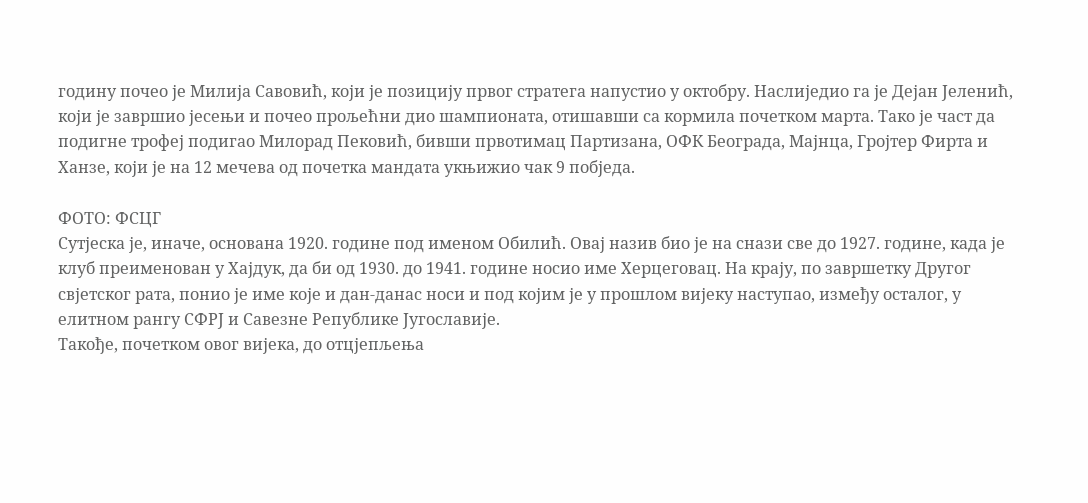годину почео је Милија Савовић, који је позицију првог стратега напустио у октобру. Наслиједио га је Дејан Јеленић, који је завршио јесењи и почео прољећни дио шампионата, отишавши са кормила почетком марта. Тако је част да подигне трофеј подигао Милорад Пековић, бивши првотимац Партизана, ОФК Београда, Мајнца, Гројтер Фирта и Ханзе, који је на 12 мечева од почетка мандата укњижио чак 9 побједа.

ФОТО: ФСЦГ
Сутјеска је, иначе, основана 1920. године под именом Обилић. Овај назив био је на снази све до 1927. године, када је клуб преименован у Хајдук, да би од 1930. до 1941. године носио име Херцеговац. На крају, по завршетку Другог свјетског рата, понио је име које и дан-данас носи и под којим је у прошлом вијеку наступао, између осталог, у елитном рангу СФРЈ и Савезне Републике Југославије.
Такође, почетком овог вијека, до отцјепљења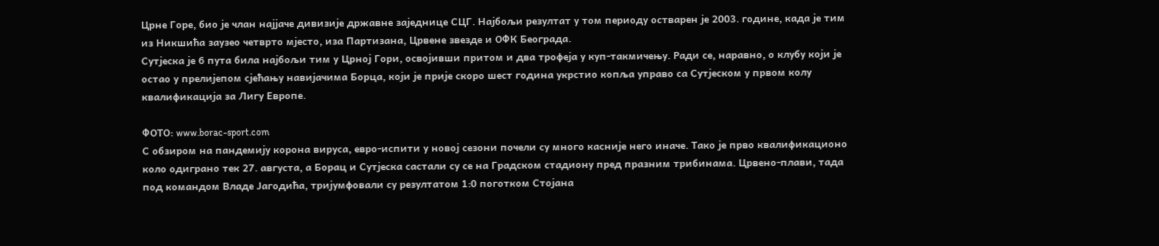Црне Горе, био је члан најјаче дивизије државне заједнице СЦГ. Најбољи резултат у том периоду остварен је 2003. године, када је тим из Никшића заузео четврто мјесто, иза Партизана, Црвене звезде и ОФК Београда.
Сутјеска је 6 пута била најбољи тим у Црној Гори, освојивши притом и два трофеја у куп-такмичењу. Ради се, наравно, о клубу који је остао у прелијепом сјећању навијачима Борца, који је прије скоро шест година укрстио копља управо са Сутјеском у првом колу квалификација за Лигу Европе.

ФОТО: www.borac-sport.com
С обзиром на пандемију корона вируса, евро-испити у новој сезони почели су много касније него иначе. Тако је прво квалификационо коло одиграно тек 27. августа, а Борац и Сутјеска састали су се на Градском стадиону пред празним трибинама. Црвено-плави, тада под командом Владе Јагодића, тријумфовали су резултатом 1:0 поготком Стојана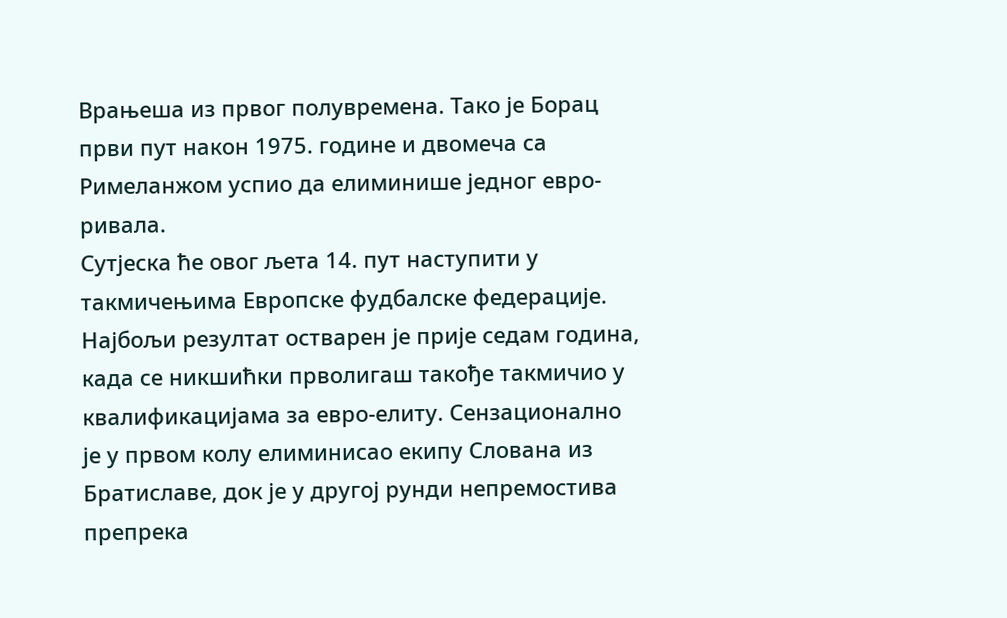Врањеша из првог полувремена. Тако је Борац први пут након 1975. године и двомеча са Римеланжом успио да елиминише једног евро-ривала.
Сутјеска ће овог љета 14. пут наступити у такмичењима Европске фудбалске федерације. Најбољи резултат остварен је прије седам година, када се никшићки прволигаш такође такмичио у квалификацијама за евро-елиту. Сензационално је у првом колу елиминисао екипу Слована из Братиславе, док је у другој рунди непремостива препрека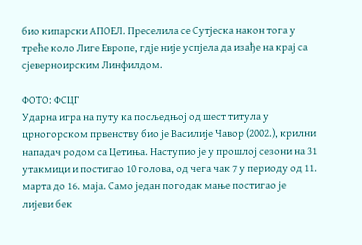био кипарски АПОЕЛ. Преселила се Сутјеска након тога у треће коло Лиге Европе, гдје није успјела да изађе на крај са сјеверноирским Линфилдом.

ФОТО: ФСЦГ
Ударна игра на путу ка посљедњој од шест титула у црногорском првенству био је Василије Чавор (2002.), крилни нападач родом са Цетиња. Наступио је у прошлој сезони на 31 утакмици и постигао 10 голова, од чега чак 7 у периоду од 11. марта до 16. маја. Само један погодак мање постигао је лијеви бек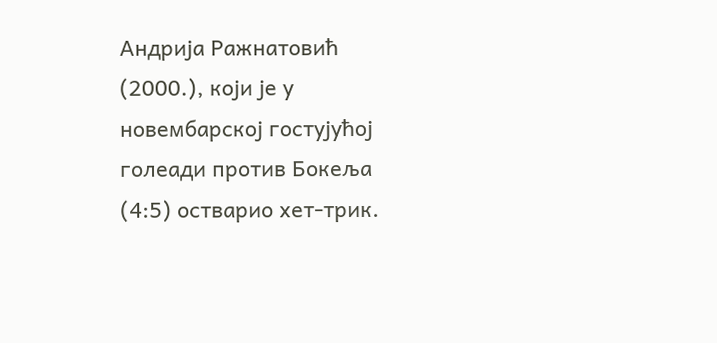Андрија Ражнатовић (2000.), који је у новембарској гостујућој голеади против Бокеља (4:5) остварио хет-трик.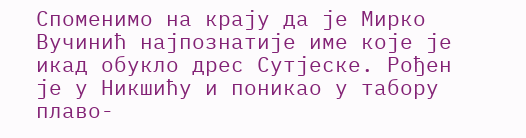Споменимо на крају да је Мирко Вучинић најпознатије име које је икад обукло дрес Сутјеске. Рођен је у Никшићу и поникао у табору плаво-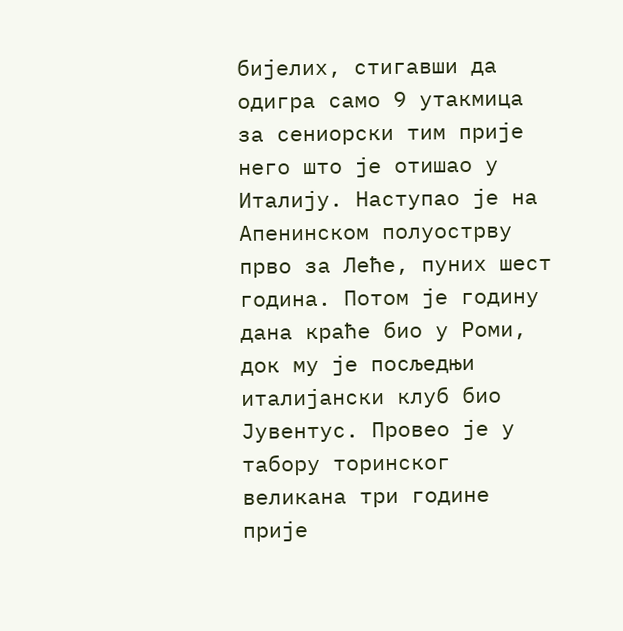бијелих, стигавши да одигра само 9 утакмица за сениорски тим прије него што је отишао у Италију. Наступао је на Апенинском полуострву прво за Леће, пуних шест година. Потом је годину дана краће био у Роми, док му је посљедњи италијански клуб био Јувентус. Провео је у табору торинског великана три године прије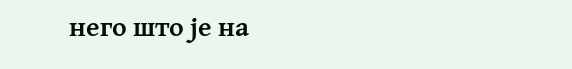него што је на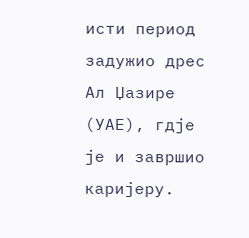исти период задужио дрес Ал Џазире (УАЕ), гдје је и завршио каријеру.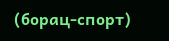(борац-спорт)